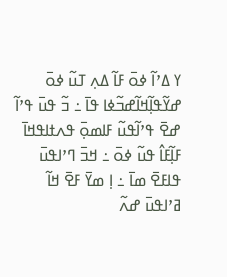ߌ ߡߴߊ߬ ߦߋ߫ ߓߊ߬ ߡߍ߲ ߠߎ߬ ߦߋ߫ ߝߌ߬ߟߊ߲߬ߞߊ߬ߝߏ߬ߦߊ ߟߊ߫ ߸ ߏ߬ ߟߎ߫ ߟߴߊ߬ ߝߐ߫ ߟߴߊ߬ߟߎ߬ ߓߊߘߋ߲߫ ߟߍߙߊߟߞߊ߫ ߓߊ߲߬ߓߊ߮ ߟߎ߬ ߦߋ߫ ߸ ߞߏ߫ ߣߴߊߟߎ߫ ߟߊߓߐ߫ ߘߊ߫ ߸ ߊ߲ ߘߌ߫ ߓߐ߫ ߞߊ߬ ߥߴߊߟߎ߫ ߝߍ߬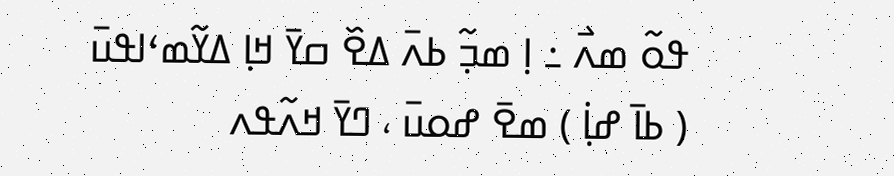ߟߋ߬ ߘߍ߯ ߸ ߊ߲ ߘߏ߲߬ ߕߍ߫ ߡߐ߰ ߛߌ߫ ߞߊ߲ ߡߌ߬ߘߵߊߟߎ߫ ( ߕߊ߫ ߝߊ߲߭ ) ߘߐ߫ ߝߋߎ߫ ، ߣߌ߫ ߞߍ߬ߟߍ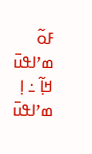ߓߋ߬ ߘߴߊߟߎ߫ ߞߊ߲߬ ߸ ߊ߲ ߘߴߊߟߎ߫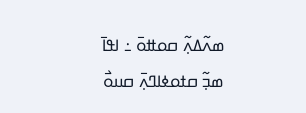ߘߍ߬ߡߍ߲߬ ߛߋߚߋ߫ ߸ ߊߟߊ߫ ߘߏ߲߬ ߛߙߋߦߊߣߍ߲߫ ߛߎߋ߯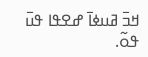ߞߏ߫ ߥߎߦߊ߫ ߝߐߟߊ ߟߎ߫ ߟߋ߬.